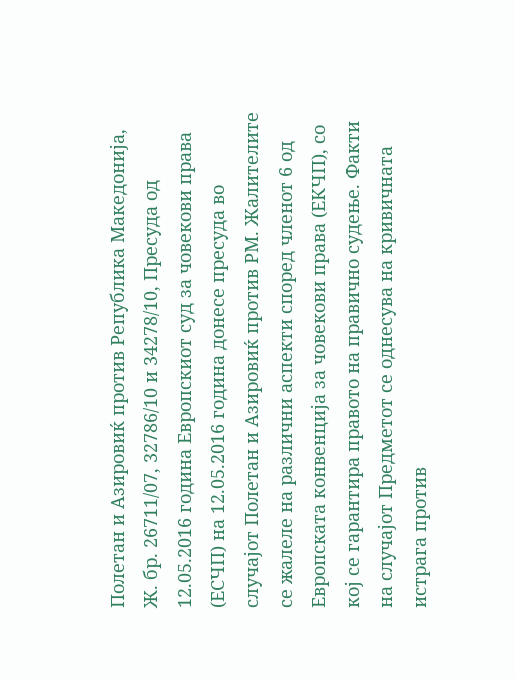Полетан и Азировиќ против Република Македонија, Ж. бр. 26711/07, 32786/10 и 34278/10, Пресуда од 12.05.2016 година Европскиот суд за човекови права (ЕСЧП) на 12.05.2016 година донесе пресуда во случајот Полетан и Азировиќ против РМ. Жалителите се жалеле на различни аспекти според членот 6 од Европската конвенција за човекови права (ЕКЧП), со кој се гарантира правото на правично судење. Факти на случајот Предметот се однесува на кривичната истрага против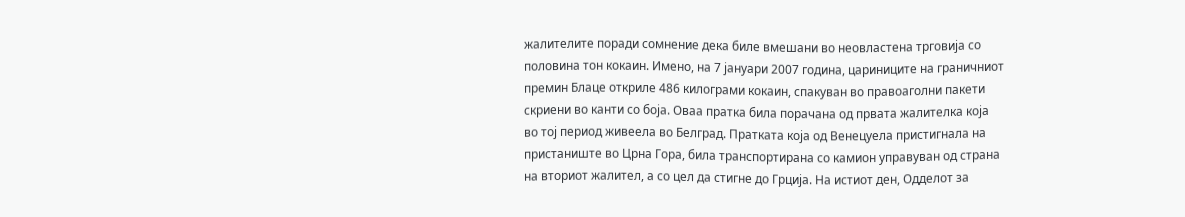жалителите поради сомнение дека биле вмешани во неовластена трговија со половина тон кокаин. Имено, на 7 јануари 2007 година, цариниците на граничниот премин Блаце откриле 486 килограми кокаин, спакуван во правоаголни пакети скриени во канти со боја. Оваа пратка била порачана од првата жалителка која во тој период живеела во Белград. Пратката која од Венецуела пристигнала на пристаниште во Црна Гора, била транспортирана со камион управуван од страна на вториот жалител, а со цел да стигне до Грција. На истиот ден, Одделот за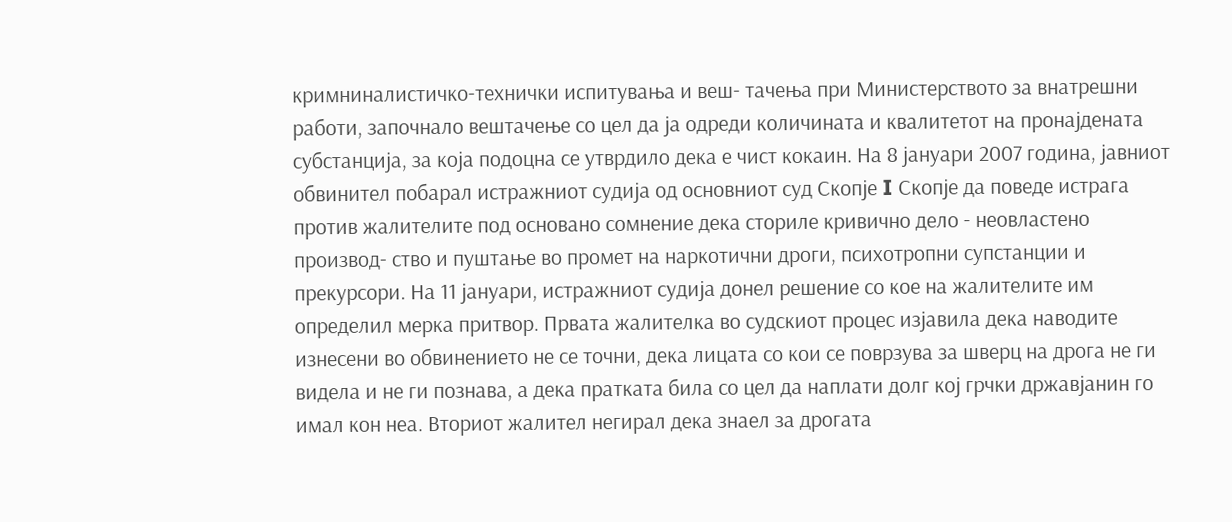кримниналистичко-технички испитувања и веш- тачења при Министерството за внатрешни работи, започнало вештачење со цел да ја одреди количината и квалитетот на пронајдената субстанција, за која подоцна се утврдило дека е чист кокаин. На 8 јануари 2007 година, јавниот обвинител побарал истражниот судија од основниот суд Скопје I Скопје да поведе истрага против жалителите под основано сомнение дека сториле кривично дело - неовластено производ- ство и пуштање во промет на наркотични дроги, психотропни супстанции и прекурсори. На 11 јануари, истражниот судија донел решение со кое на жалителите им определил мерка притвор. Првата жалителка во судскиот процес изјавила дека наводите изнесени во обвинението не се точни, дека лицата со кои се поврзува за шверц на дрога не ги видела и не ги познава, а дека пратката била со цел да наплати долг кој грчки државјанин го имал кон неа. Вториот жалител негирал дека знаел за дрогата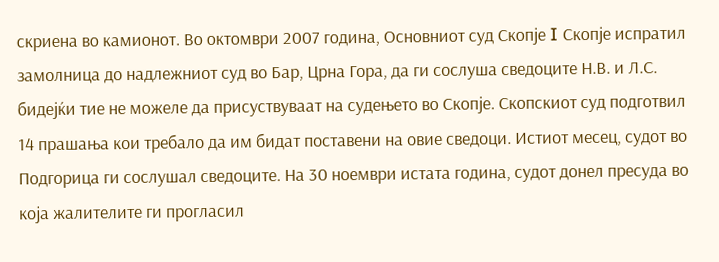скриена во камионот. Во октомври 2007 година, Основниот суд Скопје I Скопје испратил замолница до надлежниот суд во Бар, Црна Гора, да ги сослуша сведоците Н.В. и Л.С. бидејќи тие не можеле да присуствуваат на судењето во Скопје. Скопскиот суд подготвил 14 прашања кои требало да им бидат поставени на овие сведоци. Истиот месец, судот во Подгорица ги сослушал сведоците. На 30 ноември истата година, судот донел пресуда во која жалителите ги прогласил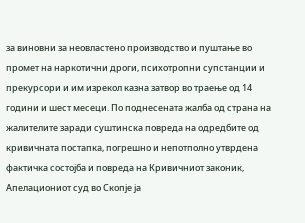за виновни за неовластено производство и пуштање во промет на наркотични дроги, психотропни супстанции и прекурсори и им изрекол казна затвор во траење од 14 години и шест месеци. По поднесената жалба од страна на жалителите заради суштинска повреда на одредбите од кривичната постапка, погрешно и непотполно утврдена фактичка состојба и повреда на Кривичниот законик, Апелациониот суд во Скопје ја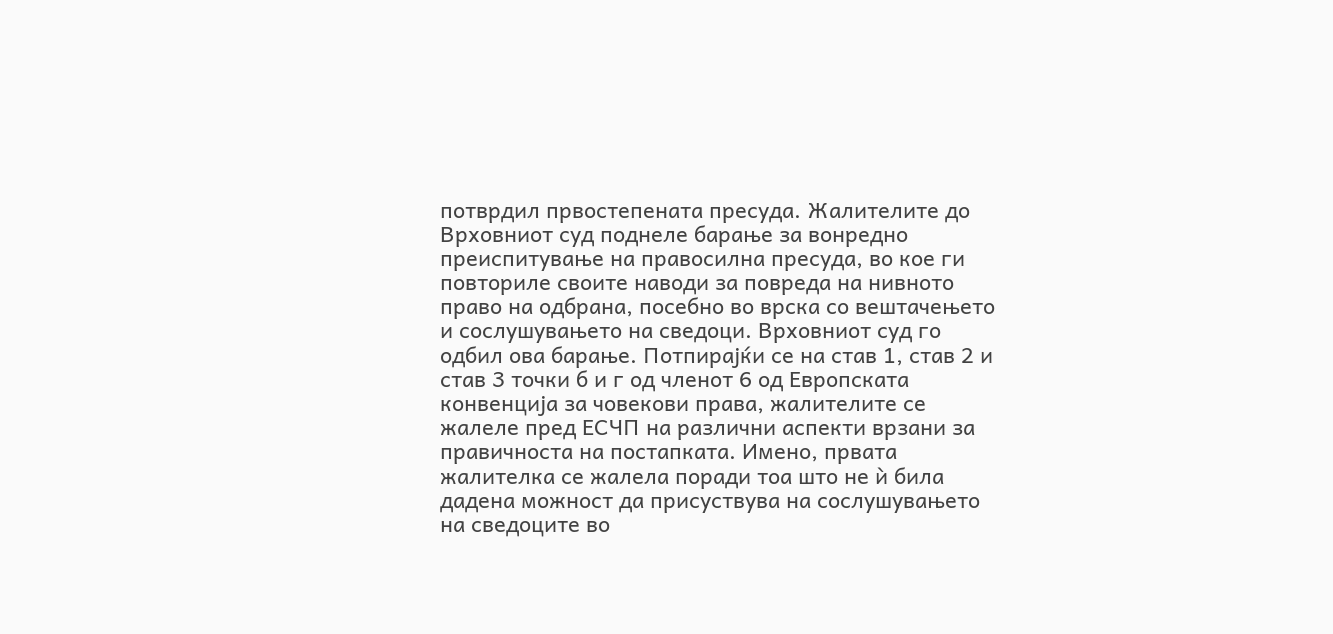потврдил првостепената пресуда. Жалителите до Врховниот суд поднеле барање за вонредно преиспитување на правосилна пресуда, во кое ги повториле своите наводи за повреда на нивното право на одбрана, посебно во врска со вештачењето и сослушувањето на сведоци. Врховниот суд го одбил ова барање. Потпирајќи се на став 1, став 2 и став 3 точки б и г од членот 6 од Европската конвенција за човекови права, жалителите се жалеле пред ЕСЧП на различни аспекти врзани за правичноста на постапката. Имено, првата жалителка се жалела поради тоа што не ѝ била дадена можност да присуствува на сослушувањето на сведоците во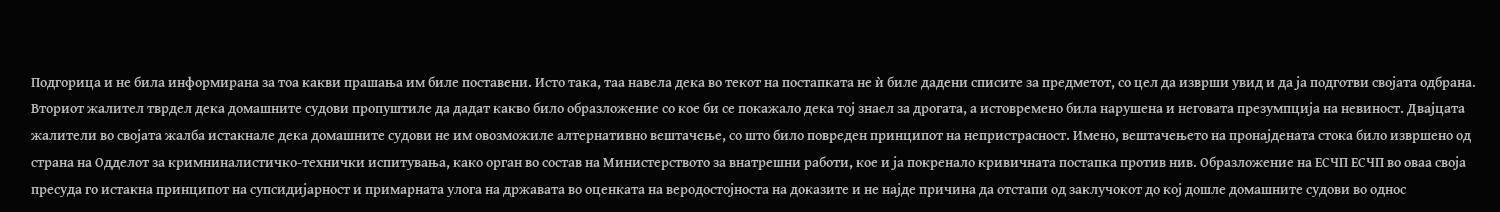Подгорица и не била информирана за тоа какви прашања им биле поставени. Исто така, таа навела дека во текот на постапката не ѝ биле дадени списите за предметот, со цел да изврши увид и да ја подготви својата одбрана. Вториот жалител тврдел дека домашните судови пропуштиле да дадат какво било образложение со кое би се покажало дека тој знаел за дрогата, а истовремено била нарушена и неговата презумпција на невиност. Двајцата жалители во својата жалба истакнале дека домашните судови не им овозможиле алтернативно вештачење, со што било повреден принципот на непристрасност. Имено, вештачењето на пронајдената стока било извршено од страна на Одделот за кримниналистичко-технички испитувања, како орган во состав на Министерството за внатрешни работи, кое и ја покренало кривичната постапка против нив. Образложение на ЕСЧП ЕСЧП во оваа своја пресуда го истакна принципот на супсидијарност и примарната улога на државата во оценката на веродостојноста на доказите и не најде причина да отстапи од заклучокот до кој дошле домашните судови во однос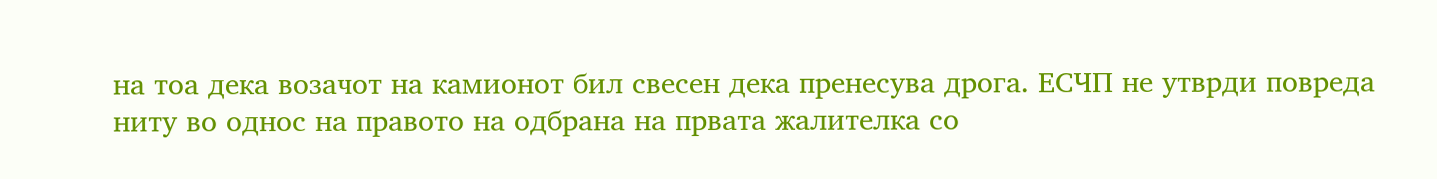на тоа дека возачот на камионот бил свесен дека пренесува дрога. ЕСЧП не утврди повреда ниту во однос на правото на одбрана на првата жалителка со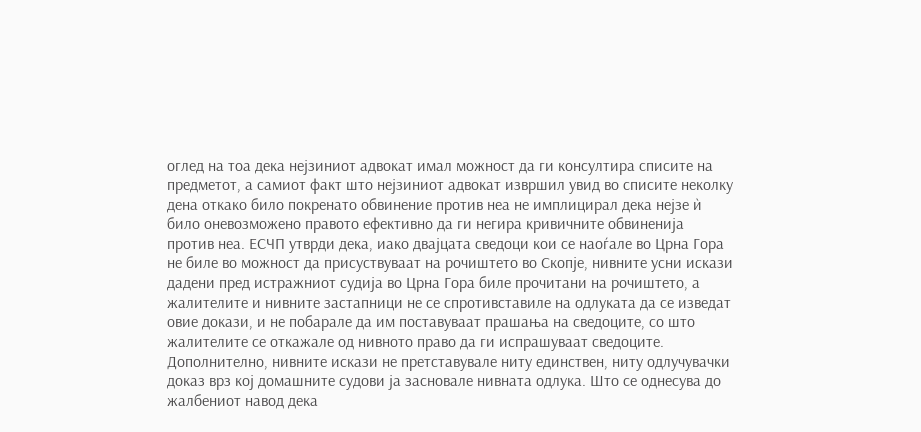оглед на тоа дека нејзиниот адвокат имал можност да ги консултира списите на предметот, а самиот факт што нејзиниот адвокат извршил увид во списите неколку дена откако било покренато обвинение против неа не имплицирал дека нејзе ѝ било оневозможено правото ефективно да ги негира кривичните обвиненија против неа. ЕСЧП утврди дека, иако двајцата сведоци кои се наоѓале во Црна Гора не биле во можност да присуствуваат на рочиштето во Скопје, нивните усни искази дадени пред истражниот судија во Црна Гора биле прочитани на рочиштето, а жалителите и нивните застапници не се спротивставиле на одлуката да се изведат овие докази, и не побарале да им поставуваат прашања на сведоците, со што жалителите се откажале од нивното право да ги испрашуваат сведоците. Дополнително, нивните искази не претставувале ниту единствен, ниту одлучувачки доказ врз кој домашните судови ја засновале нивната одлука. Што се однесува до жалбениот навод дека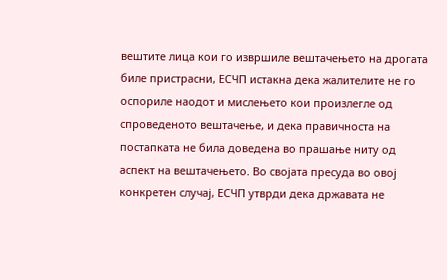вештите лица кои го извршиле вештачењето на дрогата биле пристрасни, ЕСЧП истакна дека жалителите не го оспориле наодот и мислењето кои произлегле од спроведеното вештачење, и дека правичноста на постапката не била доведена во прашање ниту од аспект на вештачењето. Во својата пресуда во овој конкретен случај, ЕСЧП утврди дека државата не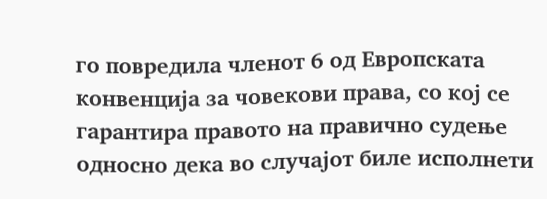го повредила членот 6 од Европската конвенција за човекови права, со кој се гарантира правото на правично судење односно дека во случајот биле исполнети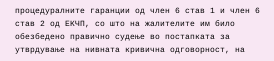процедуралните гаранции од член 6 став 1 и член 6 став 2 од ЕКЧП, со што на жалителите им било обезбедено правично судење во постапката за утврдување на нивната кривична одговорност, на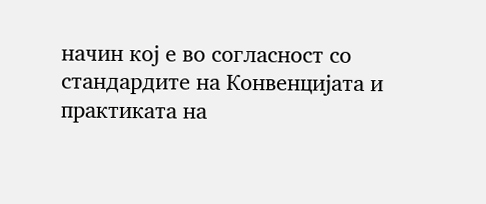начин кој е во согласност со стандардите на Конвенцијата и практиката на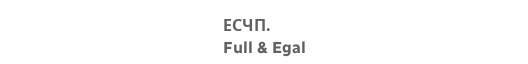ЕСЧП.
Full & Egal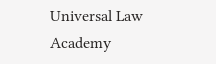Universal Law Academy